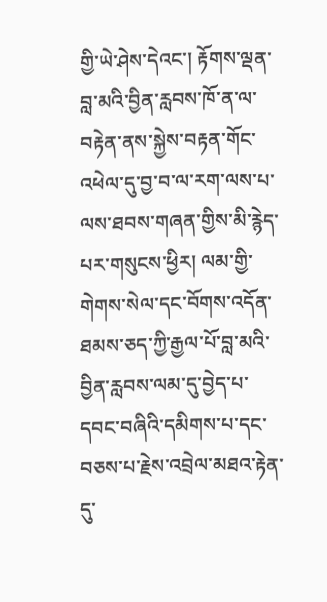གྱི་ཡེ་ཤེས་དེའང་། རྟོགས་ལྡན་བླ་མའི་བྱིན་རླབས་ཁོ་ན་ལ་བརྟེན་ནས་སྐྱེས་བརྟན་གོང་འཕེལ་དུ་བྱ་བ་ལ་རག་ལས་པ་ལས་ཐབས་གཞན་གྱིས་མི་རྙེད་པར་གསུངས་ཕྱིར། ལམ་གྱི་གེགས་སེལ་དང་བོགས་འདོན་ཐམས་ཅད་ཀྱི་རྒྱལ་པོ་བླ་མའི་བྱིན་རླབས་ལམ་དུ་བྱེད་པ་དབང་བཞིའི་དམིགས་པ་དང་བཅས་པ་རྗེས་འབྲེལ་མཐའ་རྟེན་དུ་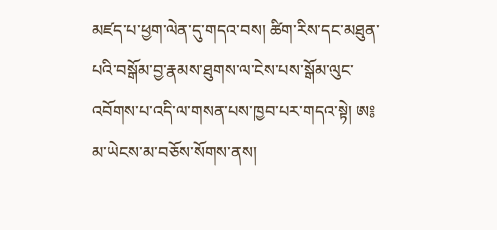མཛད་པ་ཕྱག་ལེན་དུ་གདའ་བས། ཚིག་རིས་དང་མཐུན་པའི་བསྒོམ་བྱ་རྣམས་ཐུགས་ལ་ངེས་པས་སྒོམ་ལུང་འབོགས་པ་འདི་ལ་གསན་པས་ཁྱབ་པར་གདའ་སྟེ། ཨ༔ མ་ཡེངས་མ་བཅོས་སོགས་ནས།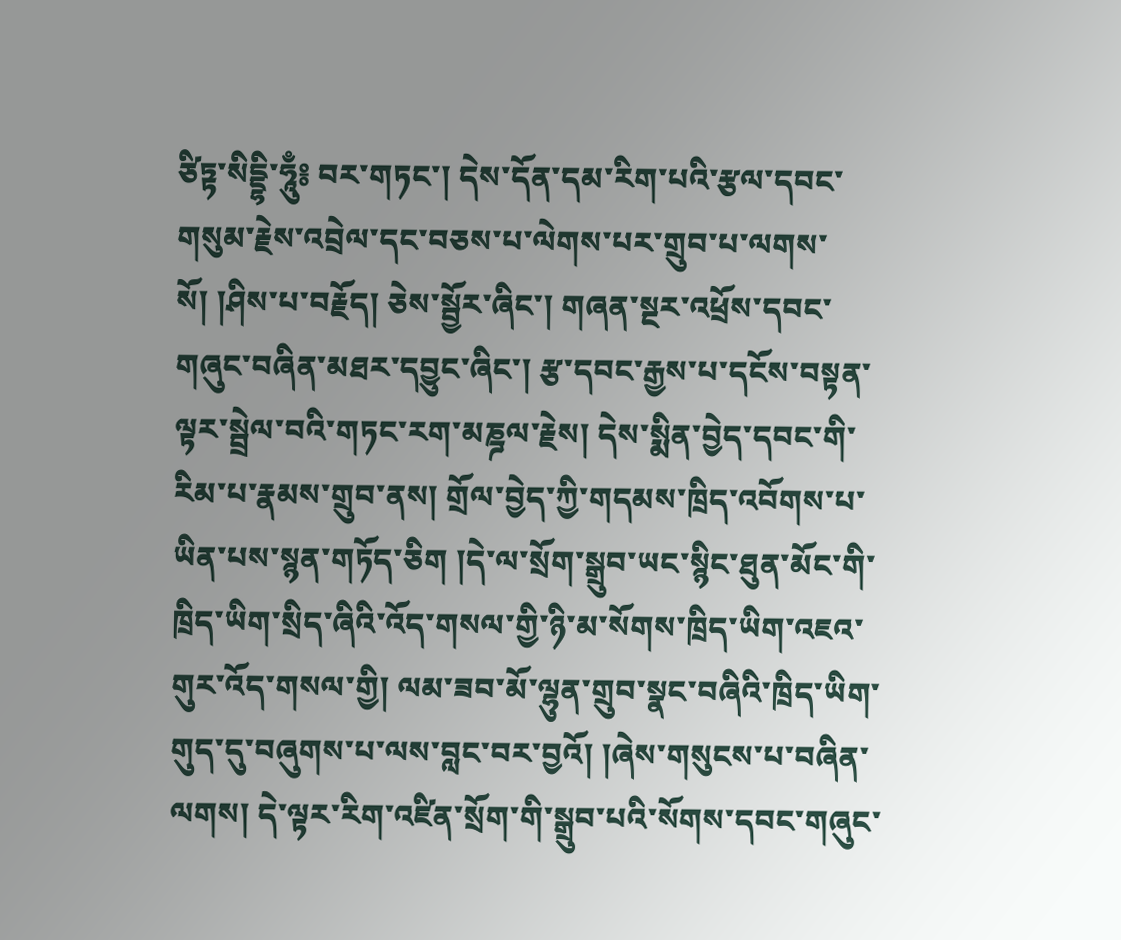ཙིཏྟ་སིདྡྷི་ཧཱུྃ༔ བར་གཏང་། དེས་དོན་དམ་རིག་པའི་རྩལ་དབང་གསུམ་རྗེས་འབྲེལ་དང་བཅས་པ་ལེགས་པར་གྲུབ་པ་ལགས་སོ། །ཤིས་པ་བརྗོད། ཅེས་སྦྱོར་ཞིང་། གཞན་སྔར་འཕྲོས་དབང་གཞུང་བཞིན་མཐར་དབྱུང་ཞིང་། རྩ་དབང་རྒྱས་པ་དངོས་བསྟན་ལྟར་སྦྲེལ་བའི་གཏང་རག་མཎྜལ་རྗེས། དེས་སྨིན་བྱེད་དབང་གི་རིམ་པ་རྣམས་གྲུབ་ནས། གྲོལ་བྱེད་ཀྱི་གདམས་ཁྲིད་འབོགས་པ་ཡིན་པས་སྙན་གཏོད་ཅིག །དེ་ལ་སྲོག་སྒྲུབ་ཡང་སྙིང་ཐུན་མོང་གི་ཁྲིད་ཡིག་སྲིད་ཞིའི་འོད་གསལ་གྱི་ཉི་མ་སོགས་ཁྲིད་ཡིག་འཇའ་གུར་འོད་གསལ་གྱི། ལམ་ཟབ་མོ་ལྷུན་གྲུབ་སྣང་བཞིའི་ཁྲིད་ཡིག་གུད་དུ་བཞུགས་པ་ལས་བླང་བར་བྱའོ། །ཞེས་གསུངས་པ་བཞིན་ལགས། དེ་ལྟར་རིག་འཛིན་སྲོག་གི་སྒྲུབ་པའི་སོགས་དབང་གཞུང་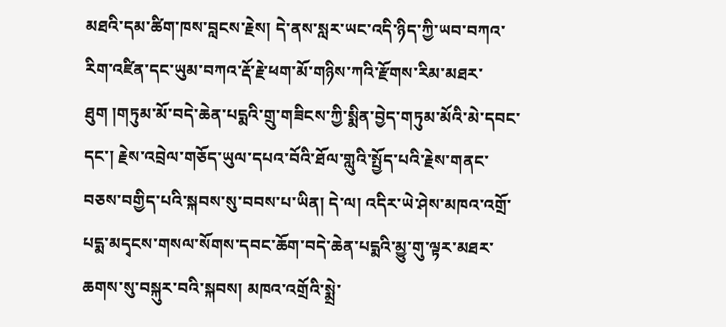མཐའི་དམ་ཚིག་ཁས་བླངས་རྗེས། དེ་ནས་སླར་ཡང་འདི་ཉིད་ཀྱི་ཡབ་བཀའ་རིག་འཛིན་དང་ཡུམ་བཀའ་རྡོ་རྗེ་ཕག་མོ་གཉིས་ཀའི་རྫོགས་རིམ་མཐར་ཐུག །གཏུམ་མོ་བདེ་ཆེན་པདྨའི་གྲུ་གཟིངས་ཀྱི་སྨིན་བྱེད་གཏུམ་མོའི་མེ་དབང་དང་། རྗེས་འབྲེལ་གཅོད་ཡུལ་དཔའ་བོའི་ཐོལ་གླུའི་སྤྱོད་པའི་རྗེས་གནང་བཅས་བགྱིད་པའི་སྐབས་སུ་བབས་པ་ཡིན། དེ་ལ། འདིར་ཡེ་ཤེས་མཁའ་འགྲོ་པདྨ་མདྭངས་གསལ་སོགས་དབང་ཆོག་བདེ་ཆེན་པདྨའི་མྱུ་གུ་ལྟར་མཐར་ཆགས་སུ་བསྐུར་བའི་སྐབས། མཁའ་འགྲོའི་སྨྲེ་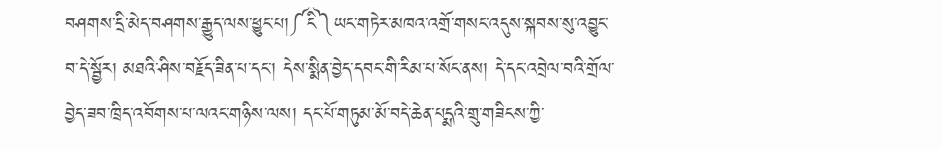བཤགས་དྲི་མེད་བཤགས་རྒྱུད་ལས་ཕྱུང་པ།༼ངི༽ཡང་གཏེར་མཁའ་འགྲོ་གསང་འདུས་སྐབས་སུ་འབྱུང་བ་དེ་སྦྱོར། མཐའི་ཤིས་བརྗོད་ཟིན་པ་དང་། དེས་སྨིན་བྱེད་དབང་གི་རིམ་པ་སོང་ནས། དེ་དང་འབྲེལ་བའི་གྲོལ་བྱེད་ཟབ་ཁྲིད་འབོགས་པ་ལའང་གཉིས་ལས། དང་པོ་གཏུམ་མོ་བདེ་ཆེན་པདྨའི་གྲུ་གཟིངས་ཀྱི་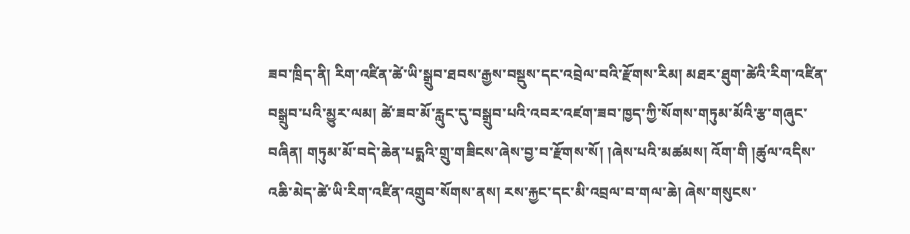ཟབ་ཁྲིད་ནི། རིག་འཛིན་ཚེ་ཡི་སྒྲུབ་ཐབས་རྒྱས་བསྡུས་དང་འབྲེལ་བའི་རྫོགས་རིམ། མཐར་ཐུག་ཚེའི་རིག་འཛིན་བསྒྲུབ་པའི་མྱུར་ལམ། ཚེ་ཟབ་མོ་རླུང་དུ་བསྒྲུབ་པའི་འབར་འཛག་ཟབ་ཁྱད་ཀྱི་སོགས་གཏུམ་མོའི་རྩ་གཞུང་བཞིན། གཏུམ་མོ་བདེ་ཆེན་པདྨའི་གྲུ་གཟིངས་ཞེས་བྱ་བ་རྫོགས་སོ། །ཞེས་པའི་མཚམས། འོག་གི །ཚུལ་འདིས་འཆི་མེད་ཚེ་ཡི་རིག་འཛིན་འགྲུབ་སོགས་ནས། རས་རྐྱང་དང་མི་འབྲལ་བ་གལ་ཆེ། ཞེས་གསུངས་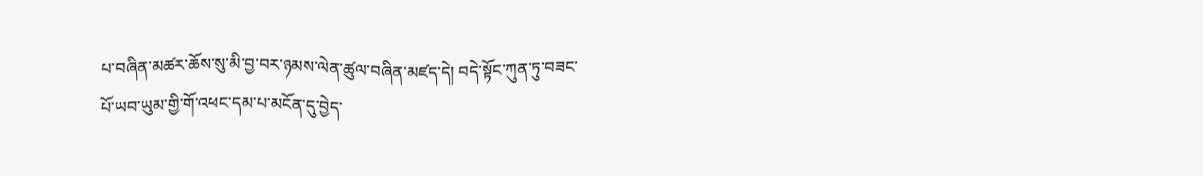པ་བཞིན་མཚར་ཆོས་སུ་མི་བྱ་བར་ཉམས་ལེན་ཚུལ་བཞིན་མཛད་དེ། བདེ་སྟོང་ཀུན་ཏུ་བཟང་པོ་ཡབ་ཡུམ་གྱི་གོ་འཕང་དམ་པ་མངོན་དུ་བྱེད་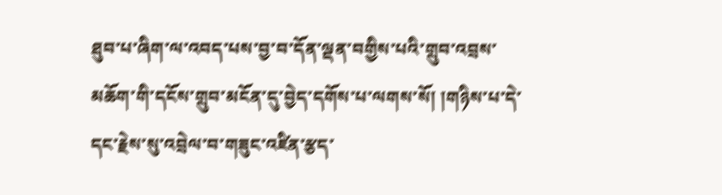ཐུབ་པ་ཞིག་ལ་འབད་པས་བྱ་བ་དོན་ལྡན་བགྱིས་པའི་གྲུབ་འབྲས་མཆོག་གི་དངོས་གྲུབ་མངོན་དུ་བྱེད་དགོས་པ་ལགས་སོ། །གཉིས་པ་དེ་དང་རྗེས་སུ་འབྲེལ་བ་གཟུང་འཛིན་རྩད་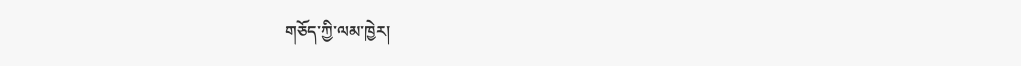གཅོད་ཀྱི་ལམ་ཁྱེར།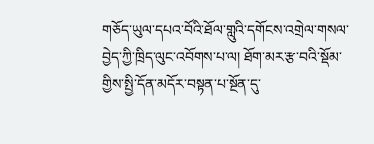གཅོད་ཡུལ་དཔའ་བོའི་ཐོལ་གླུའི་དགོངས་འགྲེལ་གསལ་བྱེད་ཀྱི་ཁྲིད་ལུང་འབོགས་པ་ལ། ཐོག་མར་རྩ་བའི་སྡོམ་གྱིས་སྤྱི་དོན་མདོར་བསྟན་པ་སྔོན་དུ་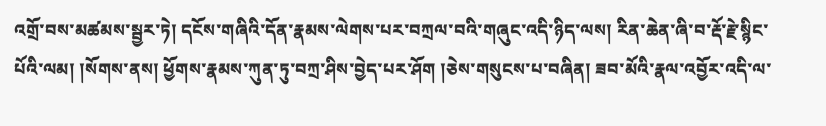འགྲོ་བས་མཚམས་སྦྱར་ཏེ། དངོས་གཞིའི་དོན་རྣམས་ལེགས་པར་བཀྲལ་བའི་གཞུང་འདི་ཉིད་ལས། རིན་ཆེན་ཞི་བ་རྡོ་རྗེ་སྙིང་པོའི་ལམ། །སོགས་ནས། ཕྱོགས་རྣམས་ཀུན་ཏུ་བཀྲ་ཤིས་བྱེད་པར་ཤོག །ཅེས་གསུངས་པ་བཞིན། ཟབ་མོའི་རྣལ་འབྱོར་འདི་ལ་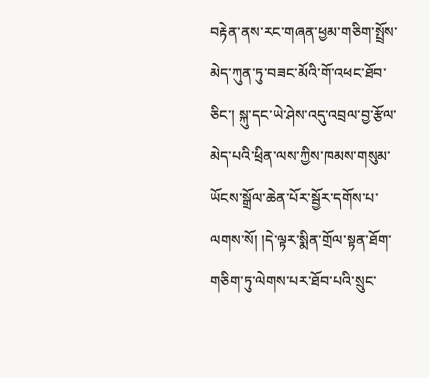བརྟེན་ནས་རང་གཞན་ཕྱམ་གཅིག་སྤྲོས་མེད་ཀུན་ཏུ་བཟང་མོའི་གོ་འཕང་ཐོབ་ཅིང་། སྐུ་དང་ཡེ་ཤེས་འདུ་འབྲལ་བྱ་རྩོལ་མེད་པའི་ཕྲིན་ལས་ཀྱིས་ཁམས་གསུམ་ཡོངས་སྒྲོལ་ཆེན་པོར་སྦྱོར་དགོས་པ་ལགས་སོ། །དེ་ལྟར་སྨིན་གྲོལ་སྟན་ཐོག་གཅིག་ཏུ་ལེགས་པར་ཐོབ་པའི་སྲུང་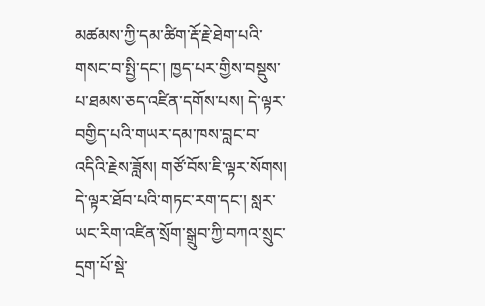མཚམས་ཀྱི་དམ་ཚིག་རྡོ་རྗེ་ཐེག་པའི་གསང་བ་སྤྱི་དང་། ཁྱད་པར་གྱིས་བསྡུས་པ་ཐམས་ཅད་འཛིན་དགོས་པས། དེ་ལྟར་བགྱིད་པའི་གཡར་དམ་ཁས་བླང་བ་འདིའི་རྗེས་ཟློས། གཙོ་བོས་ཇི་ལྟར་སོགས། དེ་ལྟར་ཐོབ་པའི་གཏང་རག་དང་། སླར་ཡང་རིག་འཛིན་སྲོག་སྒྲུབ་ཀྱི་བཀའ་སྲུང་དྲག་པོ་སྡེ་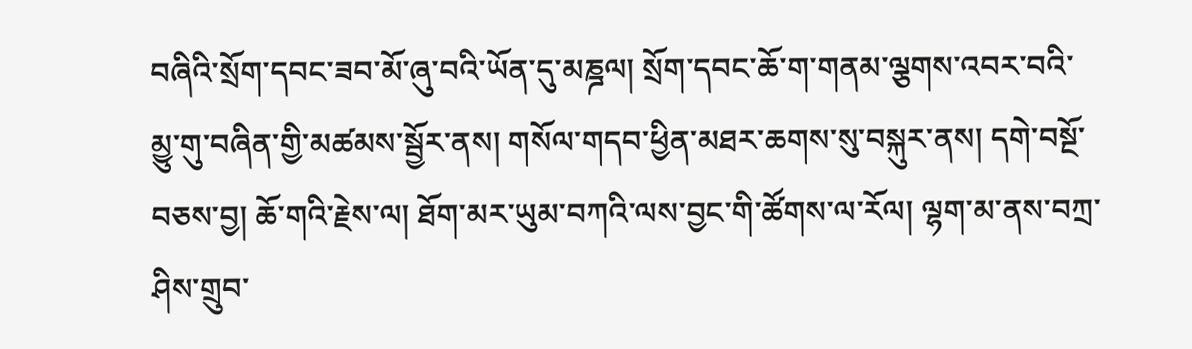བཞིའི་སྲོག་དབང་ཟབ་མོ་ཞུ་བའི་ཡོན་དུ་མཎྜལ། སྲོག་དབང་ཆོ་ག་གནམ་ལྕགས་འབར་བའི་མྱུ་གུ་བཞིན་གྱི་མཚམས་སྦྱོར་ནས། གསོལ་གདབ་ཕྱིན་མཐར་ཆགས་སུ་བསྐུར་ནས། དགེ་བསྔོ་བཅས་བྱ། ཆོ་གའི་རྗེས་ལ། ཐོག་མར་ཡུམ་བཀའི་ལས་བྱང་གི་ཚོགས་ལ་རོལ། ལྷག་མ་ནས་བཀྲ་ཤིས་གྲུབ་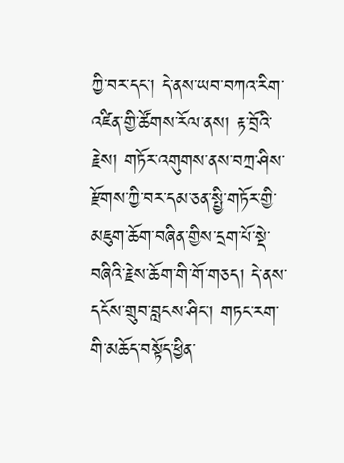ཀྱི་བར་དང་། དེ་ནས་ཡབ་བཀའ་རིག་འཛིན་གྱི་ཚོགས་རོལ་ནས། རྟ་བྲོའི་རྗེས། གཏོར་འགུགས་ནས་བཀྲ་ཤིས་རྫོགས་ཀྱི་བར་དམ་ཅན་སྤྱི་གཏོར་གྱི་མཇུག་ཆོག་བཞིན་གྱིས་དྲག་པོ་སྡེ་བཞིའི་རྗེས་ཆོག་གི་གོ་གཅད། དེ་ནས་དངོས་གྲུབ་བླངས་ཤིང་། གཏང་རག་གི་མཆོད་བསྟོད་ཕྱིན་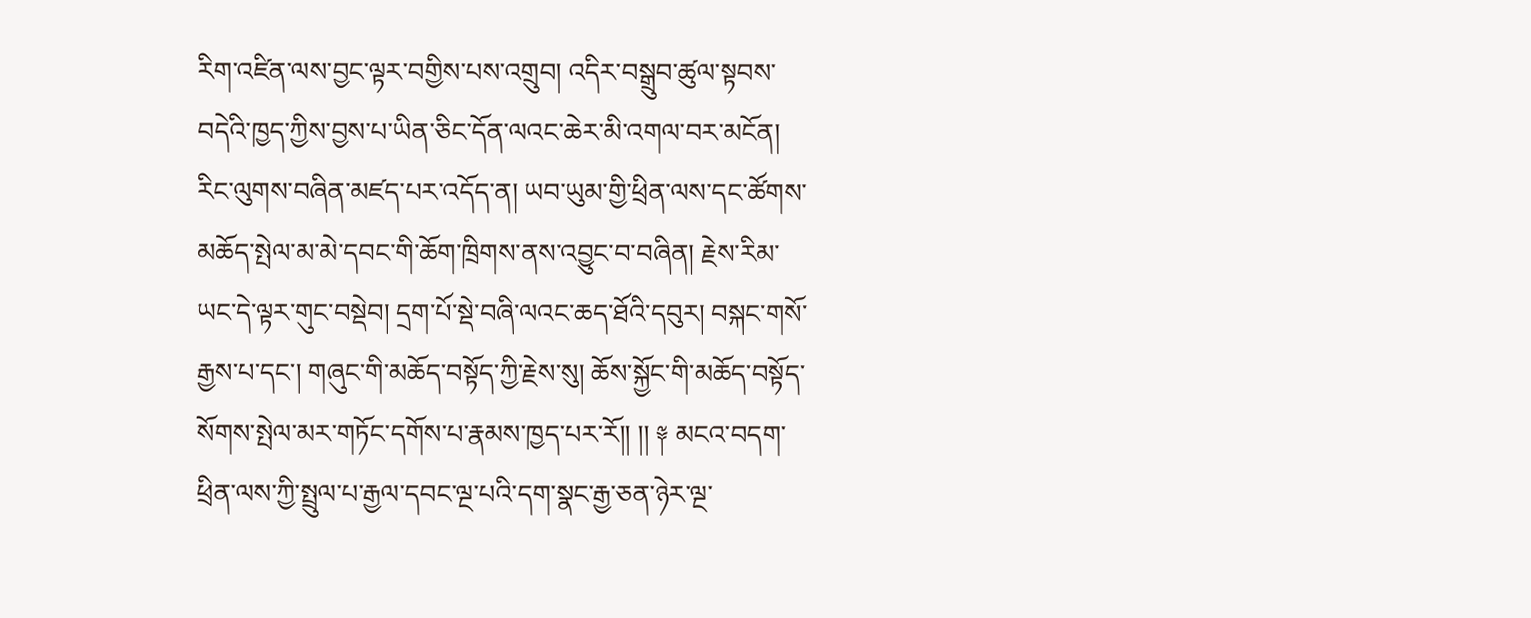རིག་འཛིན་ལས་བྱང་ལྟར་བགྱིས་པས་འགྲུབ། འདིར་བསྒྲུབ་ཚུལ་སྟབས་བདེའི་ཁྱད་ཀྱིས་བྱས་པ་ཡིན་ཅིང་དོན་ལའང་ཆེར་མི་འགལ་བར་མངོན། རིང་ལུགས་བཞིན་མཛད་པར་འདོད་ན། ཡབ་ཡུམ་གྱི་ཕྲིན་ལས་དང་ཚོགས་མཆོད་སྤེལ་མ་མེ་དབང་གི་ཆོག་ཁྲིགས་ནས་འབྱུང་བ་བཞིན། རྗེས་རིམ་ཡང་དེ་ལྟར་གུང་བསྡེབ། དྲག་པོ་སྡེ་བཞི་ལའང་ཆད་ཐོའི་དབུར། བསྐང་གསོ་རྒྱས་པ་དང་། གཞུང་གི་མཆོད་བསྟོད་ཀྱི་རྗེས་སུ། ཆོས་སྐྱོང་གི་མཆོད་བསྟོད་སོགས་སྤེལ་མར་གཏོང་དགོས་པ་རྣམས་ཁྱད་པར་རོ།། །། ༈ མངའ་བདག་ཕྲིན་ལས་ཀྱི་སྤྲུལ་པ་རྒྱལ་དབང་ལྔ་པའི་དག་སྣང་རྒྱ་ཅན་ཉེར་ལྔ་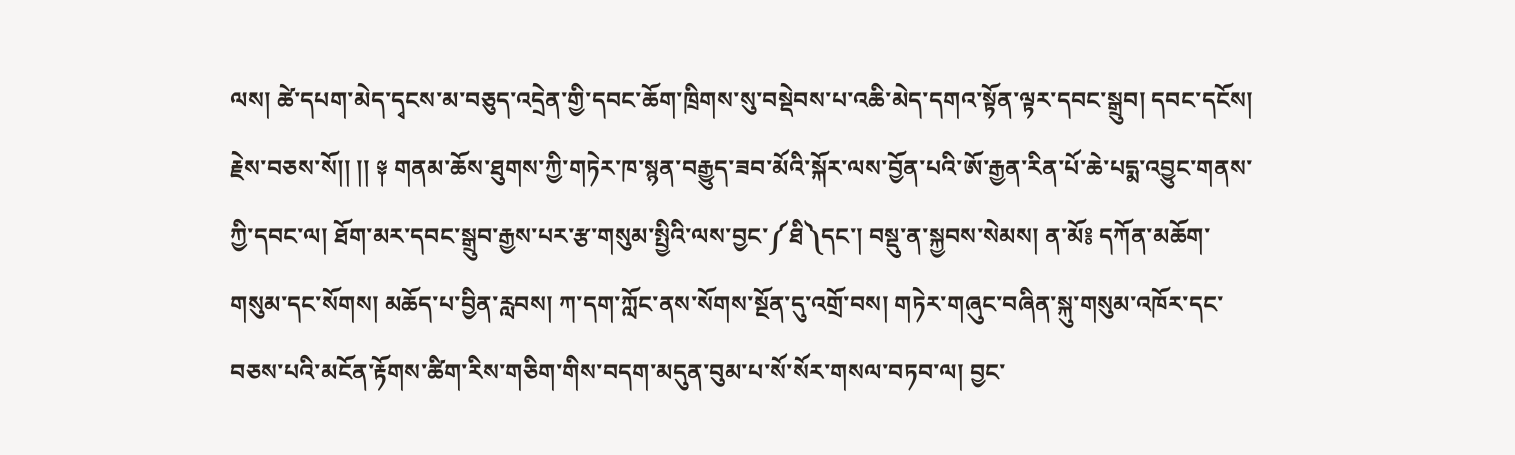ལས། ཚེ་དཔག་མེད་དྭངས་མ་བཅུད་འདྲེན་གྱི་དབང་ཆོག་ཁྲིགས་སུ་བསྡེབས་པ་འཆི་མེད་དགའ་སྟོན་ལྟར་དབང་སྒྲུབ། དབང་དངོས། རྗེས་བཅས་སོ།། །། ༈ གནམ་ཆོས་ཐུགས་ཀྱི་གཏེར་ཁ་སྙན་བརྒྱུད་ཟབ་མོའི་སྐོར་ལས་བྱོན་པའི་ཨོ་རྒྱན་རིན་པོ་ཆེ་པདྨ་འབྱུང་གནས་ཀྱི་དབང་ལ། ཐོག་མར་དབང་སྒྲུབ་རྒྱས་པར་རྩ་གསུམ་སྤྱིའི་ལས་བྱང་༼ཐི༽དང་། བསྡུ་ན་སྐྱབས་སེམས། ན་མོ༔ དཀོན་མཆོག་གསུམ་དང་སོགས། མཆོད་པ་བྱིན་རླབས། ཀ་དག་ཀློང་ནས་སོགས་སྔོན་དུ་འགྲོ་བས། གཏེར་གཞུང་བཞིན་སྐུ་གསུམ་འཁོར་དང་བཅས་པའི་མངོན་རྟོགས་ཚིག་རིས་གཅིག་གིས་བདག་མདུན་བུམ་པ་སོ་སོར་གསལ་བཏབ་ལ། བྱང་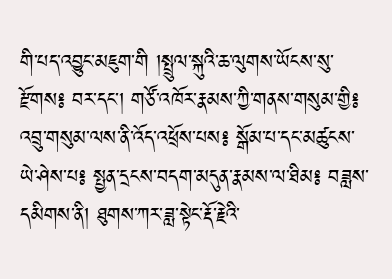གི་པད་འབྱུང་མཇུག་གི །སྤྲུལ་སྐུའི་ཆ་ལུགས་ཡོངས་སུ་རྫོགས༔ བར་དང་། གཙོ་འཁོར་རྣམས་ཀྱི་གནས་གསུམ་གྱི༔ འབྲུ་གསུམ་ལས་ནི་འོད་འཕྲོས་པས༔ སྒོམ་པ་དང་མཚུངས་ཡེ་ཤེས་པ༔ སྤྱན་དྲངས་བདག་མདུན་རྣམས་ལ་ཐིམ༔ བཟླས་དམིགས་ནི། ཐུགས་ཀར་ཟླ་སྟེང་རྡོ་རྗེའི་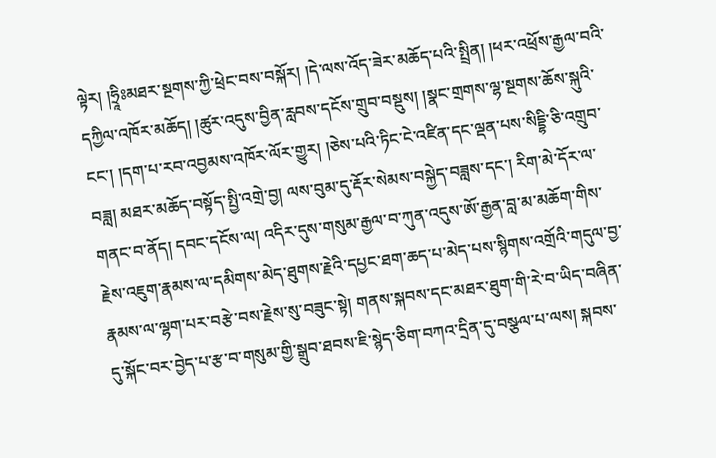ལྟེར། །ཧྲཱིཿམཐར་སྔགས་ཀྱི་ཕྲེང་བས་བསྐོར། །དེ་ལས་འོད་ཟེར་མཆོད་པའི་སྤྲིན། །ཕར་འཕྲོས་རྒྱལ་བའི་དཀྱིལ་འཁོར་མཆོད། །ཚུར་འདུས་བྱིན་རླབས་དངོས་གྲུབ་བསྡུས། །སྣང་གྲགས་ལྷ་སྔགས་ཆོས་སྐུའི་ངང་། །དག་པ་རབ་འབྱམས་འཁོར་ལོར་གྱུར། །ཅེས་པའི་ཏིང་ངེ་འཛིན་དང་ལྡན་པས་སིདྡྷི་ཅི་འགྲུབ་བཟླ། མཐར་མཆོད་བསྟོད་སྤྱི་འགྲེ་བྱ། ལས་བུམ་དུ་རྡོར་སེམས་བསྐྱེད་བཟླས་དང་། རིག་མེ་དོར་ལ་གནང་བ་ནོད། དབང་དངོས་ལ། འདིར་དུས་གསུམ་རྒྱལ་བ་ཀུན་འདུས་ཨོ་རྒྱན་བླ་མ་མཆོག་གིས་རྗེས་འཇུག་རྣམས་ལ་དམིགས་མེད་ཐུགས་རྗེའི་དཔྱང་ཐག་ཆད་པ་མེད་པས་སྙིགས་འགྲོའི་གདུལ་བྱ་རྣམས་ལ་ལྷག་པར་བརྩེ་བས་རྗེས་སུ་བཟུང་སྟེ། གནས་སྐབས་དང་མཐར་ཐུག་གི་རེ་བ་ཡིད་བཞིན་དུ་སྐོང་བར་བྱེད་པ་རྩ་བ་གསུམ་གྱི་སྒྲུབ་ཐབས་ཇི་སྙེད་ཅིག་བཀའ་དྲིན་དུ་བསྩལ་པ་ལས། སྐབས་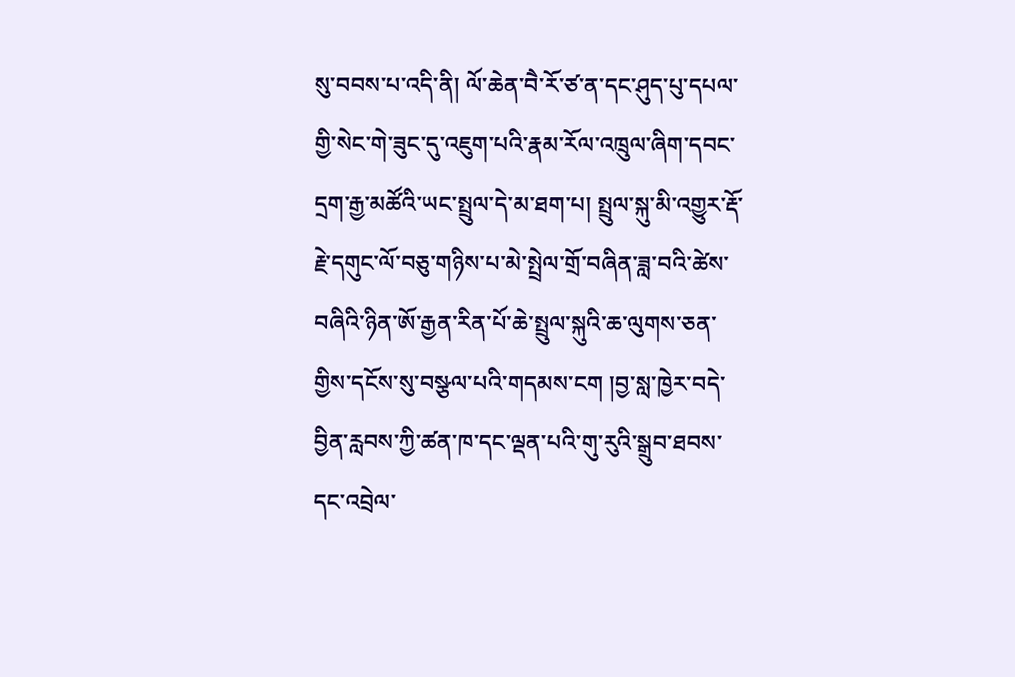སུ་བབས་པ་འདི་ནི། ལོ་ཆེན་བཻ་རོ་ཙ་ན་དང་ཤུད་པུ་དཔལ་གྱི་སེང་གེ་ཟུང་དུ་འཇུག་པའི་རྣམ་རོལ་འཁྲུལ་ཞིག་དབང་དྲག་རྒྱ་མཚོའི་ཡང་སྤྲུལ་དེ་མ་ཐག་པ། སྤྲུལ་སྐུ་མི་འགྱུར་རྡོ་རྗེ་དགུང་ལོ་བཅུ་གཉིས་པ་མེ་སྤྲེལ་གྲོ་བཞིན་ཟླ་བའི་ཚེས་བཞིའི་ཉིན་ཨོ་རྒྱན་རིན་པོ་ཆེ་སྤྲུལ་སྐུའི་ཆ་ལུགས་ཅན་གྱིས་དངོས་སུ་བསྩལ་པའི་གདམས་ངག །བྱ་སླ་ཁྱེར་བདེ་བྱིན་རླབས་ཀྱི་ཚན་ཁ་དང་ལྡན་པའི་གུ་རུའི་སྒྲུབ་ཐབས་དང་འབྲེལ་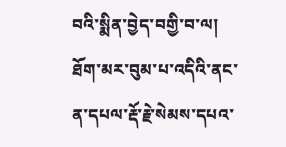བའི་སྨིན་བྱེད་བགྱི་བ་ལ། ཐོག་མར་བུམ་པ་འདིའི་ནང་ན་དཔལ་རྡོ་རྗེ་སེམས་དཔའ་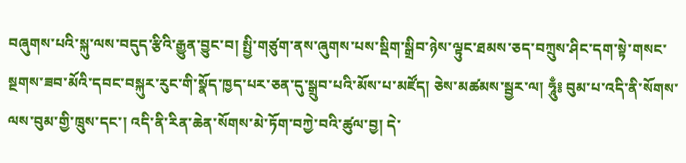བཞུགས་པའི་སྐུ་ལས་བདུད་རྩིའི་རྒྱུན་བྱུང་བ། སྤྱི་གཙུག་ནས་ཞུགས་པས་སྡིག་སྒྲིབ་ཉེས་ལྟུང་ཐམས་ཅད་བཀྲུས་ཤིང་དག་སྟེ་གསང་སྔགས་ཟབ་མོའི་དབང་བསྐུར་རུང་གི་སྣོད་ཁྱད་པར་ཅན་དུ་སྒྲུབ་པའི་མོས་པ་མཛོད། ཅེས་མཚམས་སྦྱར་ལ། ཧཱུྃ༔ བུམ་པ་འདི་ནི་སོགས་ལས་བུམ་གྱི་ཁྲུས་དང་། འདི་ནི་རིན་ཆེན་སོགས་མེ་ཏོག་བཀྱེ་བའི་ཚུལ་བྱ། དེ་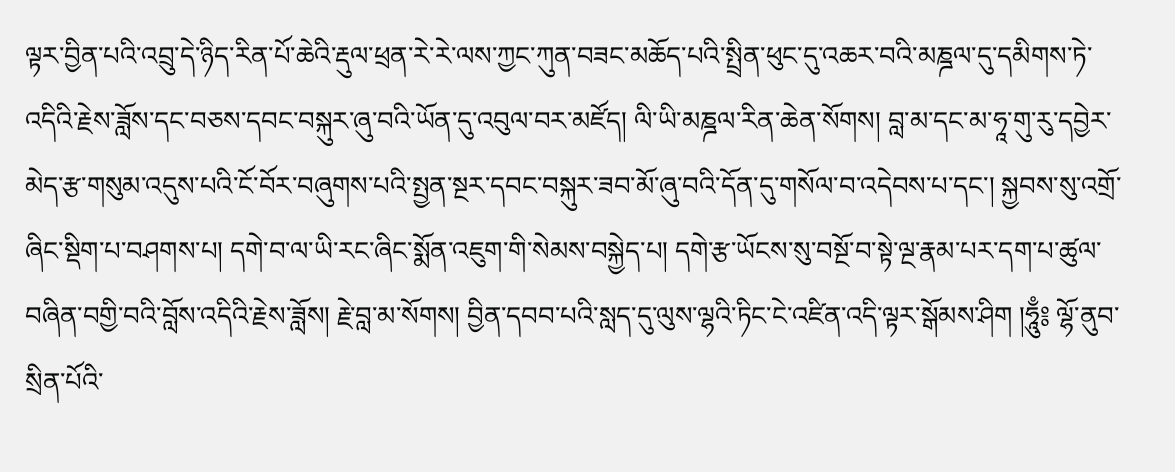ལྟར་བྱིན་པའི་འབྲུ་དེ་ཉིད་རིན་པོ་ཆེའི་རྡུལ་ཕྲན་རེ་རེ་ལས་ཀྱང་ཀུན་བཟང་མཆོད་པའི་སྤྲིན་ཕུང་དུ་འཆར་བའི་མཎྜལ་དུ་དམིགས་ཏེ་འདིའི་རྗེས་ཟློས་དང་བཅས་དབང་བསྐུར་ཞུ་བའི་ཡོན་དུ་འབུལ་བར་མཛོད། ལི་ཡི་མཎྜལ་རིན་ཆེན་སོགས། བླ་མ་དང་མ་ཧཱ་གུ་རུ་དབྱེར་མེད་རྩ་གསུམ་འདུས་པའི་ངོ་བོར་བཞུགས་པའི་སྤྱན་སྔར་དབང་བསྐུར་ཟབ་མོ་ཞུ་བའི་དོན་དུ་གསོལ་བ་འདེབས་པ་དང་། སྐྱབས་སུ་འགྲོ་ཞིང་སྡིག་པ་བཤགས་པ། དགེ་བ་ལ་ཡི་རང་ཞིང་སྨོན་འཇུག་གི་སེམས་བསྐྱེད་པ། དགེ་རྩ་ཡོངས་སུ་བསྔོ་བ་སྟེ་ལྔ་རྣམ་པར་དག་པ་ཚུལ་བཞིན་བགྱི་བའི་བློས་འདིའི་རྗེས་ཟློས། རྗེ་བླ་མ་སོགས། བྱིན་དབབ་པའི་སླད་དུ་ལུས་ལྷའི་ཏིང་ངེ་འཛིན་འདི་ལྟར་སྒོམས་ཤིག །ཧཱུྃ༔ ལྷོ་ནུབ་སྲིན་པོའི་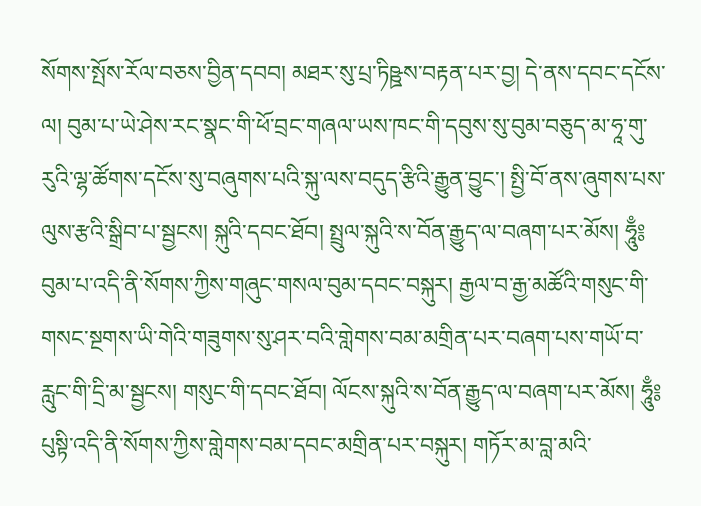སོགས་སྤོས་རོལ་བཅས་བྱིན་དབབ། མཐར་སུ་པྲ་ཏིཥྛས་བརྟན་པར་བྱ། དེ་ནས་དབང་དངོས་ལ། བུམ་པ་ཡེ་ཤེས་རང་སྣང་གི་ཕོ་བྲང་གཞལ་ཡས་ཁང་གི་དབུས་སུ་བུམ་བཅུད་མ་ཧཱ་གུ་རུའི་ལྷ་ཚོགས་དངོས་སུ་བཞུགས་པའི་སྐུ་ལས་བདུད་རྩིའི་རྒྱུན་བྱུང་། སྤྱི་བོ་ནས་ཞུགས་པས་ལུས་རྩའི་སྒྲིབ་པ་སྦྱངས། སྐུའི་དབང་ཐོབ། སྤྲུལ་སྐུའི་ས་བོན་རྒྱུད་ལ་བཞག་པར་མོས། ཧཱུྃ༔ བུམ་པ་འདི་ནི་སོགས་ཀྱིས་གཞུང་གསལ་བུམ་དབང་བསྐུར། རྒྱལ་བ་རྒྱ་མཚོའི་གསུང་གི་གསང་སྔགས་ཡི་གེའི་གཟུགས་སུ་ཤར་བའི་གླེགས་བམ་མགྲིན་པར་བཞག་པས་གཡོ་བ་རླུང་གི་དྲི་མ་སྦྱངས། གསུང་གི་དབང་ཐོབ། ལོངས་སྐུའི་ས་བོན་རྒྱུད་ལ་བཞག་པར་མོས། ཧཱུྃ༔ པུསྟི་འདི་ནི་སོགས་ཀྱིས་གླེགས་བམ་དབང་མགྲིན་པར་བསྐུར། གཏོར་མ་བླ་མའི་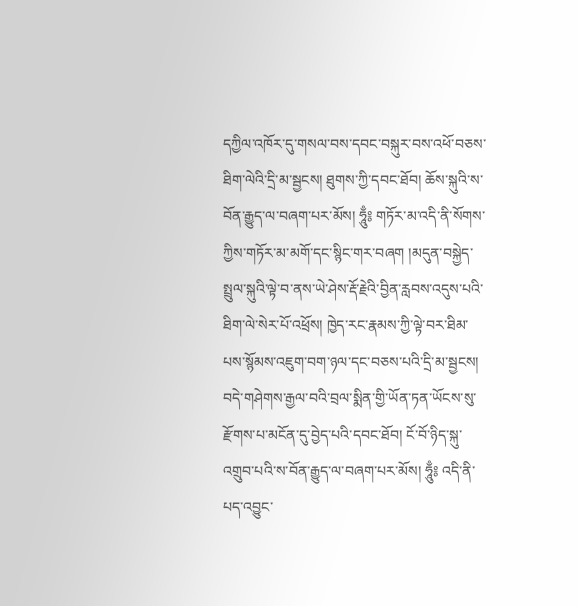དཀྱིལ་འཁོར་དུ་གསལ་བས་དབང་བསྐུར་བས་འཕོ་བཅས་ཐིག་ལེའི་དྲི་མ་སྦྱངས། ཐུགས་ཀྱི་དབང་ཐོབ། ཆོས་སྐུའི་ས་བོན་རྒྱུད་ལ་བཞག་པར་མོས། ཧཱུྃ༔ གཏོར་མ་འདི་ནི་སོགས་ཀྱིས་གཏོར་མ་མགོ་དང་སྙིང་གར་བཞག །མདུན་བསྐྱེད་སྤྲུལ་སྐུའི་ལྟེ་བ་ནས་ཡེ་ཤེས་རྡོ་རྗེའི་བྱིན་རླབས་འདུས་པའི་ཐིག་ལེ་སེར་པོ་འཕྲོས། ཁྱེད་རང་རྣམས་ཀྱི་ལྟེ་བར་ཐིམ་པས་སྙོམས་འཇུག་བག་ཉལ་དང་བཅས་པའི་དྲི་མ་སྦྱངས། བདེ་གཤེགས་རྒྱལ་བའི་བྲལ་སྨིན་གྱི་ཡོན་ཏན་ཡོངས་སུ་རྫོགས་པ་མངོན་དུ་བྱེད་པའི་དབང་ཐོབ། ངོ་བོ་ཉིད་སྐུ་འགྲུབ་པའི་ས་བོན་རྒྱུད་ལ་བཞག་པར་མོས། ཧཱུྃ༔ འདི་ནི་པད་འབྱུང་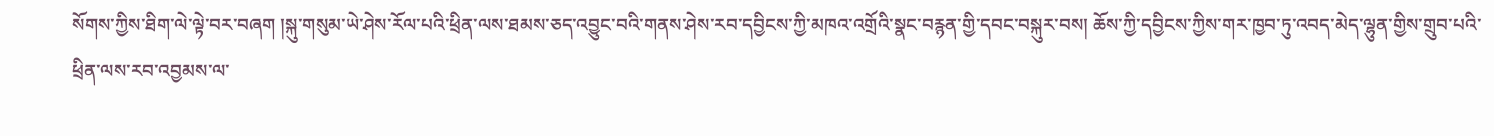སོགས་ཀྱིས་ཐིག་ལེ་ལྟེ་བར་བཞག །སྐུ་གསུམ་ཡེ་ཤེས་རོལ་པའི་ཕྲིན་ལས་ཐམས་ཅད་འབྱུང་བའི་གནས་ཤེས་རབ་དབྱིངས་ཀྱི་མཁའ་འགྲོའི་སྣང་བརྙན་གྱི་དབང་བསྐུར་བས། ཆོས་ཀྱི་དབྱིངས་ཀྱིས་གར་ཁྱབ་ཏུ་འབད་མེད་ལྷུན་གྱིས་གྲུབ་པའི་ཕྲིན་ལས་རབ་འབྱམས་ལ་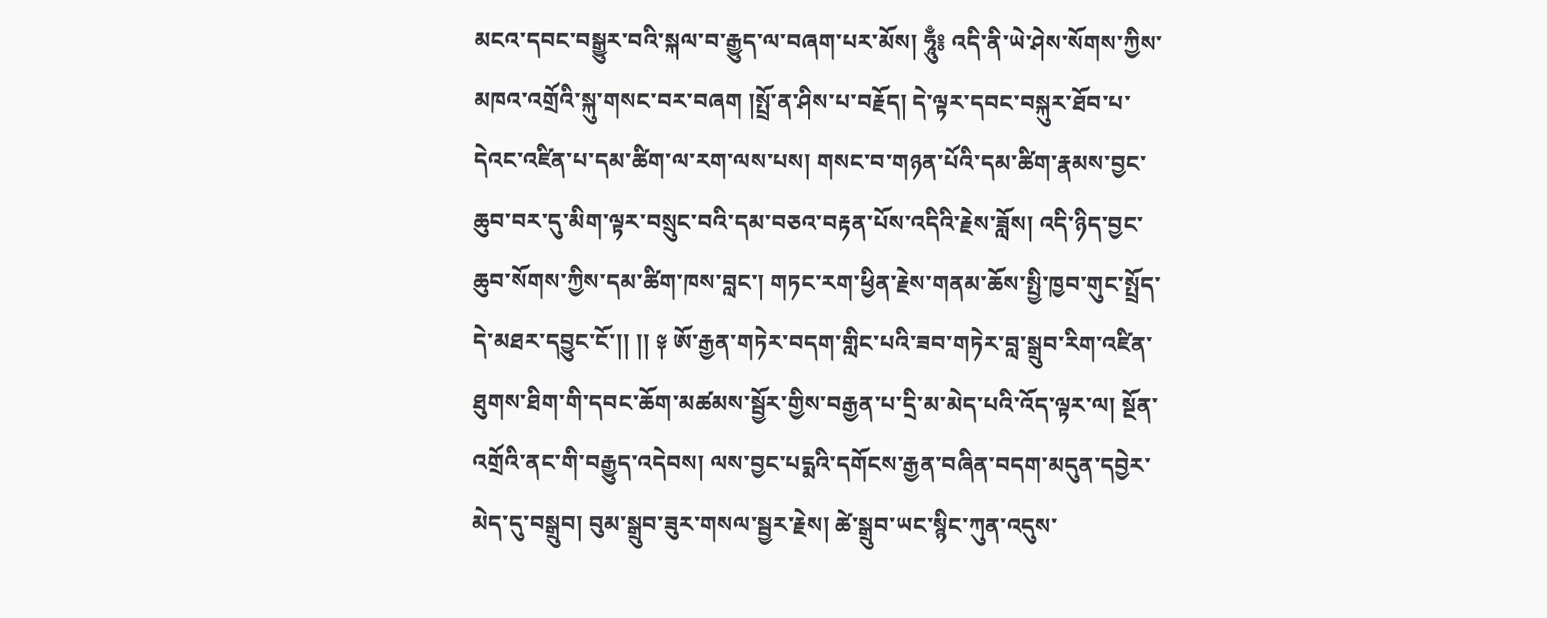མངའ་དབང་བསྒྱུར་བའི་སྐལ་བ་རྒྱུད་ལ་བཞག་པར་མོས། ཧཱུྃ༔ འདི་ནི་ཡེ་ཤེས་སོགས་ཀྱིས་མཁའ་འགྲོའི་སྐུ་གསང་བར་བཞག །སྤྲོ་ན་ཤིས་པ་བརྗོད། དེ་ལྟར་དབང་བསྐུར་ཐོབ་པ་དེའང་འཛིན་པ་དམ་ཚིག་ལ་རག་ལས་པས། གསང་བ་གཉན་པོའི་དམ་ཚིག་རྣམས་བྱང་ཆུབ་བར་དུ་མིག་ལྟར་བསྲུང་བའི་དམ་བཅའ་བརྟན་པོས་འདིའི་རྗེས་ཟློས། འདི་ཉིད་བྱང་ཆུབ་སོགས་ཀྱིས་དམ་ཚིག་ཁས་བླང་། གཏང་རག་ཕྱིན་རྗེས་གནམ་ཆོས་སྤྱི་ཁྱབ་གུང་སྤྲོད་དེ་མཐར་དབྱུང་ངོ་།། །། ༈ ཨོ་རྒྱན་གཏེར་བདག་གླིང་པའི་ཟབ་གཏེར་བླ་སྒྲུབ་རིག་འཛིན་ཐུགས་ཐིག་གི་དབང་ཆོག་མཚམས་སྦྱོར་གྱིས་བརྒྱན་པ་དྲི་མ་མེད་པའི་འོད་ལྟར་ལ། སྔོན་འགྲོའི་ནང་གི་བརྒྱུད་འདེབས། ལས་བྱང་པདྨའི་དགོངས་རྒྱན་བཞིན་བདག་མདུན་དབྱེར་མེད་དུ་བསྒྲུབ། བུམ་སྒྲུབ་ཟུར་གསལ་སྦྱར་རྗེས། ཚེ་སྒྲུབ་ཡང་སྙིང་ཀུན་འདུས་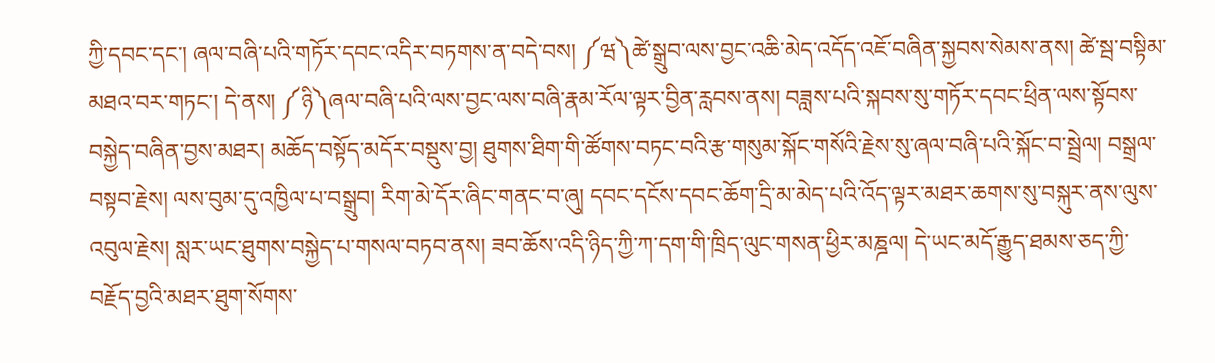ཀྱི་དབང་དང་། ཞལ་བཞི་པའི་གཏོར་དབང་འདིར་བཏགས་ན་བདེ་བས། ༼ཝ༽ཚེ་སྒྲུབ་ལས་བྱང་འཆི་མེད་འདོད་འཇོ་བཞིན་སྐྱབས་སེམས་ནས། ཚེ་སྦ་བསྟིམ་མཐའ་བར་གཏང་། དེ་ནས། ༼ཉི༽ཞལ་བཞི་པའི་ལས་བྱང་ལས་བཞི་རྣམ་རོལ་ལྟར་བྱིན་རླབས་ནས། བཟླས་པའི་སྐབས་སུ་གཏོར་དབང་ཕྲིན་ལས་སྟོབས་བསྐྱེད་བཞིན་བྱས་མཐར། མཆོད་བསྟོད་མདོར་བསྡུས་བྱ། ཐུགས་ཐིག་གི་ཚོགས་བཏང་བའི་རྩ་གསུམ་སྐོང་གསོའི་རྗེས་སུ་ཞལ་བཞི་པའི་སྐོང་བ་སྦྲེལ། བསྒྲལ་བསྟབ་རྗེས། ལས་བུམ་དུ་འཁྱིལ་པ་བསྒྲུབ། རིག་མེ་དོར་ཞིང་གནང་བ་ཞུ། དབང་དངོས་དབང་ཆོག་དྲི་མ་མེད་པའི་འོད་ལྟར་མཐར་ཆགས་སུ་བསྐུར་ནས་ལུས་འབུལ་རྗེས། སླར་ཡང་ཐུགས་བསྐྱེད་པ་གསལ་བཏབ་ནས། ཟབ་ཆོས་འདི་ཉིད་ཀྱི་ཀ་དག་གི་ཁྲིད་ལུང་གསན་ཕྱིར་མཎྜལ། དེ་ཡང་མདོ་རྒྱུད་ཐམས་ཅད་ཀྱི་བརྗོད་བྱའི་མཐར་ཐུག་སོགས་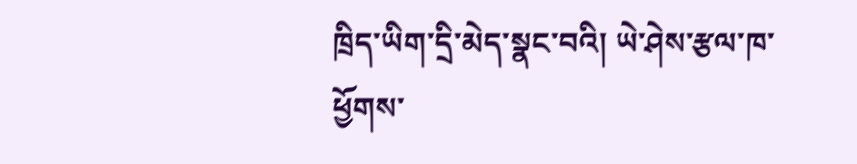ཁྲིད་ཡིག་དྲི་མེད་སྣང་བའི། ཡེ་ཤེས་རྩལ་ཁ་ཕྱོགས་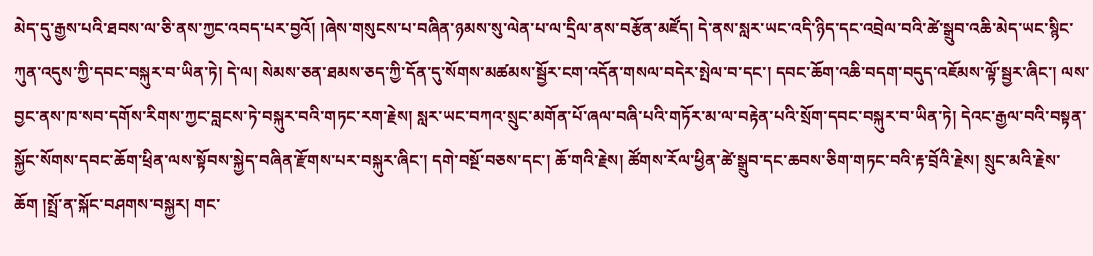མེད་དུ་རྒྱས་པའི་ཐབས་ལ་ཅི་ནས་ཀྱང་འབད་པར་བྱའོ། །ཞེས་གསུངས་པ་བཞིན་ཉམས་སུ་ལེན་པ་ལ་དྲིལ་ནས་བརྩོན་མཛོད། དེ་ནས་སླར་ཡང་འདི་ཉིད་དང་འབྲེལ་བའི་ཚེ་སྒྲུབ་འཆི་མེད་ཡང་སྙིང་ཀུན་འདུས་ཀྱི་དབང་བསྐུར་བ་ཡིན་ཏེ། དེ་ལ། སེམས་ཅན་ཐམས་ཅད་ཀྱི་དོན་དུ་སོགས་མཚམས་སྦྱོར་ངག་འདོན་གསལ་བདེར་སྤེལ་བ་དང་། དབང་ཆོག་འཆི་བདག་བདུད་འཇོམས་ལྟོ་སྦྱར་ཞིང་། ལས་བྱང་ནས་ཁ་སབ་དགོས་རིགས་ཀྱང་བླངས་ཏེ་བསྐུར་བའི་གཏང་རག་རྗེས། སླར་ཡང་བཀའ་སྲུང་མགོན་པོ་ཞལ་བཞི་པའི་གཏོར་མ་ལ་བརྟེན་པའི་སྲོག་དབང་བསྐུར་བ་ཡིན་ཏེ། དེའང་རྒྱལ་བའི་བསྟན་སྐྱོང་སོགས་དབང་ཆོག་ཕྲིན་ལས་སྟོབས་སྐྱེད་བཞིན་རྫོགས་པར་བསྐུར་ཞིང་། དགེ་བསྔོ་བཅས་དང་། ཆོ་གའི་རྗེས། ཚོགས་རོལ་ཕྱིན་ཚེ་སྒྲུབ་དང་ཆབས་ཅིག་གཏང་བའི་རྟ་བྲོའི་རྗེས། སྲུང་མའི་རྗེས་ཆོག །སྤྲོ་ན་སྐོང་བཤགས་བསྐྱར། གང་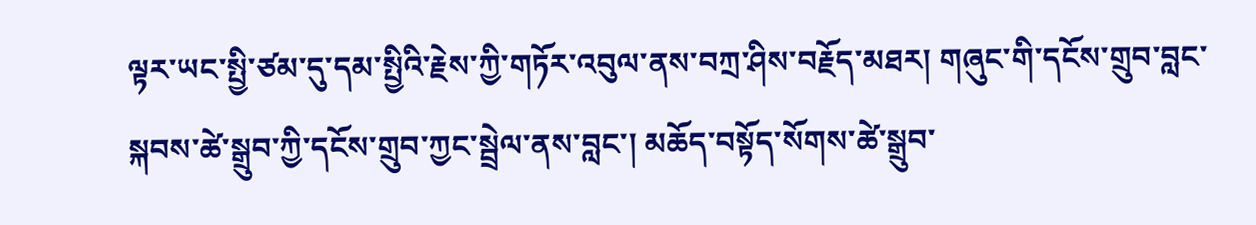ལྟར་ཡང་སྤྱི་ཙམ་དུ་དམ་སྤྱིའི་རྗེས་ཀྱི་གཏོར་འབུལ་ནས་བཀྲ་ཤིས་བརྗོད་མཐར། གཞུང་གི་དངོས་གྲུབ་བླང་སྐབས་ཚེ་སྒྲུབ་ཀྱི་དངོས་གྲུབ་ཀྱང་སྦྲེལ་ནས་བླང་། མཆོད་བསྟོད་སོགས་ཚེ་སྒྲུབ་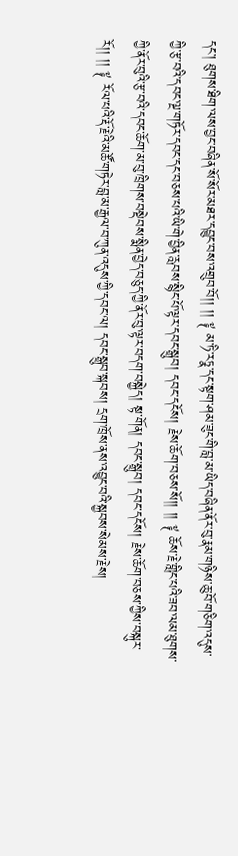དང་། ཐུགས་ཐིག་ལས་བྱང་བཞིན་སོ་སོར་མཐར་དབྱུང་བས་འགྲུབ་བོ།། །། ༈ མ་ཏི་རཏྣ་དང་སྟག་ཤམ་ཟུང་གི་བླ་མ་ཡིད་བཞིན་ནོར་བུ་རྣམ་གཉིས་ཆུ་བོ་གཅིག་འདུས་ཀྱི་རྩ་བའི་དབང་ལྔ་གཏོར་དབང་དང་བཅས་པའི་ཡི་གེ་བྱིན་རླབས་སྙིང་པོ་ལྟར་དབང་སྒྲུབ། དབང་དངོས། རྗེས་ཆོག་བཅས་སོ།། །། ༈ ཆོས་རྗེ་གླིང་པའི་ཟབ་ལམ་ཐུགས་ཀྱི་ནོར་བུའི་རྩ་བའི་དབང་ཆོག་མ་བུ་ཁྲིགས་བསྡེབས་སྨིན་བྱེད་བཅུད་ཀྱི་ནོར་བུ་ལྟར་བདག་བསྐྱེད། སྟ་གོན། དབང་སྒྲུབ། དབང་དངོས། རྗེས་ཆོག་བཅས་ཀྱིས་བསྐུར་རོ།། །། ༈ རོལ་པའི་རྡོ་རྗེའི་མཚོ་གཏེར་བླ་མ་རྒྱལ་བ་ཀུན་འདུས་ཀྱི་དབང་ལ། དབང་སྒྲུབ་སྐབས། དྲག་ཁྲོས་ནས་འབྱུང་བའི་སྐྱབས་སེམས་རྗེས།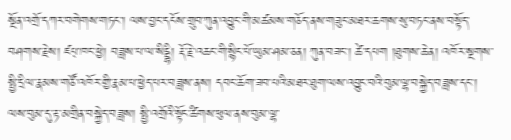སྔོན་འགྲོ་དཀར་བགེགས་གཏང་། ལས་བྱང་དངོས་གྲུབ་ཀུན་འབྱུང་གི་མཚམས་གཅོད་ནས་གཟུང་མཐར་ཆགས་སུ་བཏང་ནས་བསྟོད་བཤགས་རྗེས། ཛཔ྄་ཁང་ཕྱེ། བཟླས་པ་ལ་སིདྡྷི། རྡོ་རྗེ་འཆང་གི་སྙིང་པོ་ཡུམ་ཤམ་ཅན། ཀུན་བཟང་། ཚེ་དཔག །ཐུགས་ཆེན། འཁོར་སྔགས་སྤྱི་དྲིལ་རྣམས་གཙོ་འཁོར་གྱི་རྣམ་པ་ཕྱེད་པར་བཟླས་ནས། དབང་ཆོག་ཟབ་པའི་མཐར་ཐུག་ལས་འབྱུང་བའི་བུམ་ལྷ་བསྐྱེད་བཟླས་དང་། ལས་བུམ་དུ་རྟ་མགྲིན་བསྐྱེད་བཟླས། སྤྱི་འགྲོའི་སྟོང་ཚིགས་ཕུལ་ནས་བུམ་ལྷ་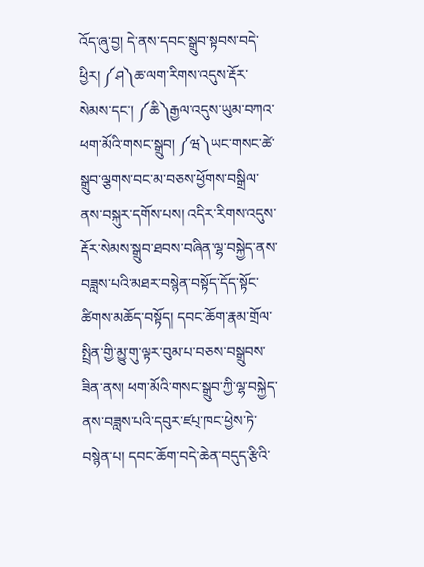འོད་ཞུ་བྱ། དེ་ནས་དབང་སྒྲུབ་སྟབས་བདེ་ཕྱིར། ༼ཤ༽ཆ་ལག་རིགས་འདུས་རྡོར་སེམས་དང་། ༼ཆི༽རྒྱལ་འདུས་ཡུམ་བཀའ་ཕག་མོའི་གསང་སྒྲུབ། ༼ཝ༽ཡང་གསང་ཚེ་སྒྲུབ་ལྕགས་བང་མ་བཅས་ཕྱོགས་བསྒྲིལ་ནས་བསྐུར་དགོས་པས། འདིར་རིགས་འདུས་རྡོར་སེམས་སྒྲུབ་ཐབས་བཞིན་ལྷ་བསྐྱེད་ནས་བཟླས་པའི་མཐར་བསྙེན་བསྟོད་དོད་སྟོང་ཚིགས་མཆོད་བསྟོད། དབང་ཆོག་རྣམ་གྲོལ་སྤྲིན་གྱི་མྱུ་གུ་ལྟར་བུམ་པ་བཅས་བསྒྲུབས་ཟིན་ནས། ཕག་མོའི་གསང་སྒྲུབ་ཀྱི་ལྷ་བསྐྱེད་ནས་བཟླས་པའི་དབུར་ཛཔ྄་ཁང་ཕྱེས་ཏེ་བསྙེན་པ། དབང་ཆོག་བདེ་ཆེན་བདུད་རྩིའི་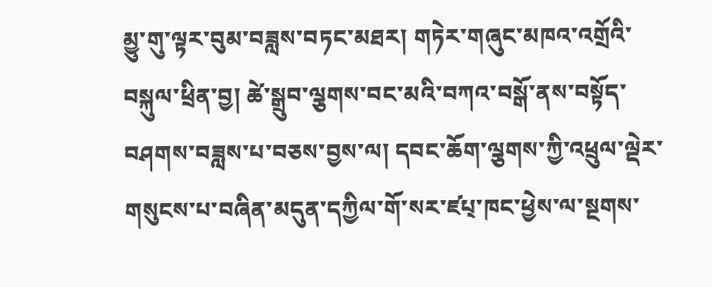མྱུ་གུ་ལྟར་བུམ་བཟླས་བཏང་མཐར། གཏེར་གཞུང་མཁའ་འགྲོའི་བསྐུལ་ཕྲིན་བྱ། ཚེ་སྒྲུབ་ལྕགས་བང་མའི་བཀའ་བསྒོ་ནས་བསྟོད་བཤགས་བཟླས་པ་བཅས་བྱས་ལ། དབང་ཆོག་ལྕགས་ཀྱི་འཕྲུལ་ལྡེར་གསུངས་པ་བཞིན་མདུན་དཀྱིལ་གོ་སར་ཛཔ྄་ཁང་ཕྱེས་ལ་སྔགས་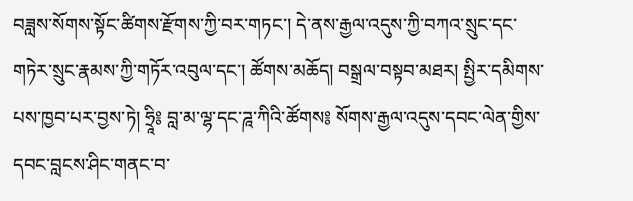བཟླས་སོགས་སྟོང་ཚིགས་རྫོགས་ཀྱི་བར་གཏང་། དེ་ནས་རྒྱལ་འདུས་ཀྱི་བཀའ་སྲུང་དང་གཏེར་སྲུང་རྣམས་ཀྱི་གཏོར་འབུལ་དང་། ཚོགས་མཆོད། བསྒྲལ་བསྟབ་མཐར། སྤྱིར་དམིགས་པས་ཁྱབ་པར་བྱས་ཏེ། ཧྲཱི༔ བླ་མ་ལྷ་དང་ཌཱ་ཀིའི་ཚོགས༔ སོགས་རྒྱལ་འདུས་དབང་ལེན་གྱིས་དབང་བླངས་ཤིང་གནང་བ་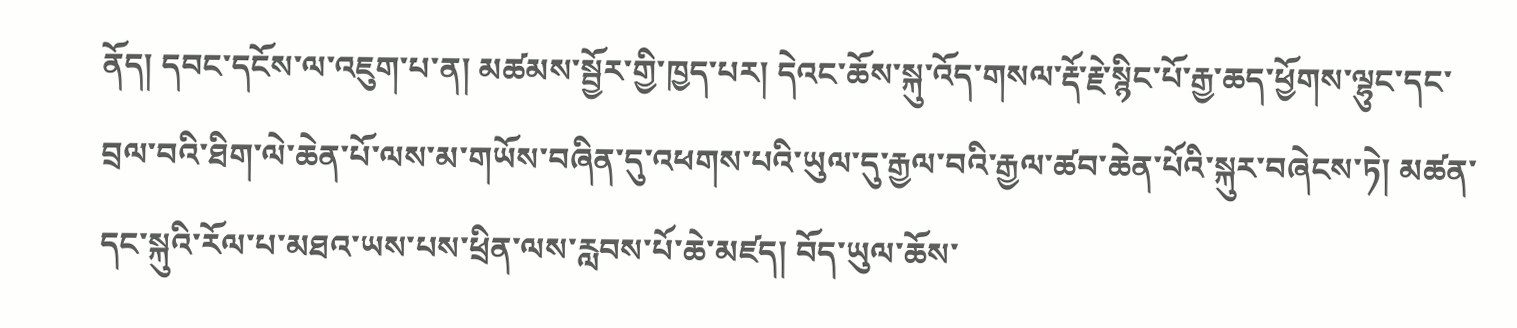ནོད། དབང་དངོས་ལ་འཇུག་པ་ན། མཚམས་སྦྱོར་གྱི་ཁྱད་པར། དེའང་ཆོས་སྐུ་འོད་གསལ་རྡོ་རྗེ་སྙིང་པོ་རྒྱ་ཆད་ཕྱོགས་ལྷུང་དང་བྲལ་བའི་ཐིག་ལེ་ཆེན་པོ་ལས་མ་གཡོས་བཞིན་དུ་འཕགས་པའི་ཡུལ་དུ་རྒྱལ་བའི་རྒྱལ་ཚབ་ཆེན་པོའི་སྐུར་བཞེངས་ཏེ། མཚན་དང་སྐུའི་རོལ་པ་མཐའ་ཡས་པས་ཕྲིན་ལས་རླབས་པོ་ཆེ་མཛད། བོད་ཡུལ་ཆོས་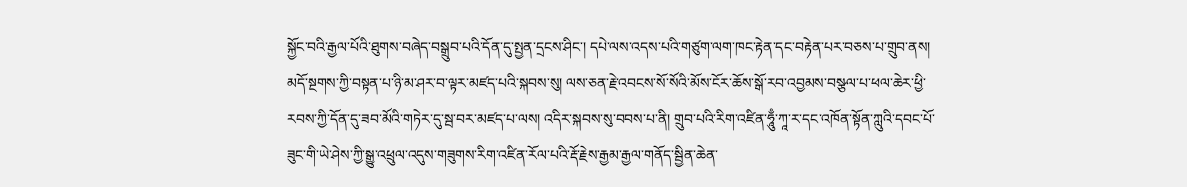སྐྱོང་བའི་རྒྱལ་པོའི་ཐུགས་བཞེད་བསྒྲུབ་པའི་དོན་དུ་སྤྱན་དྲངས་ཤིང་། དཔེ་ལས་འདས་པའི་གཙུག་ལག་ཁང་རྟེན་དང་བརྟེན་པར་བཅས་པ་གྲུབ་ནས། མདོ་སྔགས་ཀྱི་བསྟན་པ་ཉི་མ་ཤར་བ་ལྟར་མཛད་པའི་སྐབས་སུ། ལས་ཅན་རྗེ་འབངས་སོ་སོའི་མོས་ངོར་ཆོས་སྒོ་རབ་འབྱམས་བསྩལ་པ་ཕལ་ཆེར་ཕྱི་རབས་ཀྱི་དོན་དུ་ཟབ་མོའི་གཏེར་དུ་སྦ་བར་མཛད་པ་ལས། འདིར་སྐབས་སུ་བབས་པ་ནི། གྲུབ་པའི་རིག་འཛིན་ཧཱུྃ་ཀཱ་ར་དང་འཁོན་སྟོན་ཀླུའི་དབང་པོ་ཟུང་གི་ཡེ་ཤེས་ཀྱི་སྒྱུ་འཕྲུལ་འདུས་གཟུགས་རིག་འཛིན་རོལ་པའི་རྡོ་རྗེས་རྒྱམ་རྒྱལ་གནོད་སྦྱིན་ཆེན་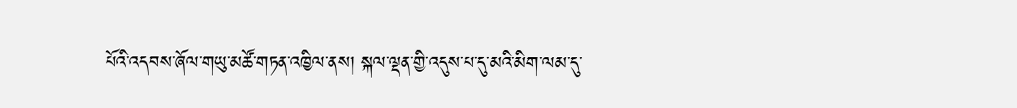པོའི་འདབས་ཞོལ་གཡུ་མཚོ་གཏན་འཁྱིལ་ནས། སྐལ་ལྡན་གྱི་འདུས་པ་དུ་མའི་མིག་ལམ་དུ་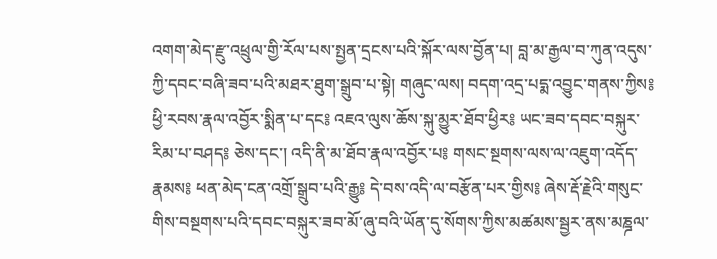འགག་མེད་རྫུ་འཕྲུལ་གྱི་རོལ་པས་སྤྱན་དྲངས་པའི་སྐོར་ལས་བྱོན་པ། བླ་མ་རྒྱལ་བ་ཀུན་འདུས་ཀྱི་དབང་བཞི་ཟབ་པའི་མཐར་ཐུག་སྒྲུབ་པ་སྟེ། གཞུང་ལས། བདག་འདྲ་པདྨ་འབྱུང་གནས་ཀྱིས༔ ཕྱི་རབས་རྣལ་འབྱོར་སྨིན་པ་དང༔ འཇའ་ལུས་ཆོས་སྐུ་མྱུར་ཐོབ་ཕྱིར༔ ཡང་ཟབ་དབང་བསྐུར་རིམ་པ་བཤད༔ ཅེས་དང་། འདི་ནི་མ་ཐོབ་རྣལ་འབྱོར་པ༔ གསང་སྔགས་ལས་ལ་འཇུག་འདོད་རྣམས༔ ཕན་མེད་ངན་འགྲོ་སྒྲུབ་པའི་རྒྱུ༔ དེ་བས་འདི་ལ་བརྩོན་པར་གྱིས༔ ཞེས་རྡོ་རྗེའི་གསུང་གིས་བསྔགས་པའི་དབང་བསྐུར་ཟབ་མོ་ཞུ་བའི་ཡོན་དུ་སོགས་ཀྱིས་མཚམས་སྦྱར་ནས་མཎྜལ་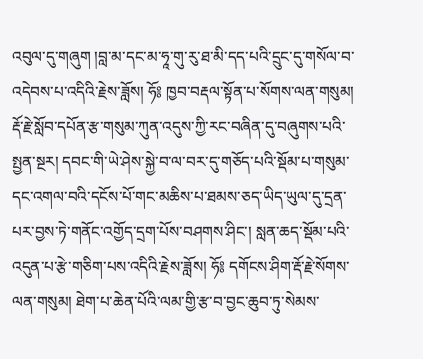འབུལ་དུ་གཞུག །བླ་མ་དང་མ་ཧཱ་གུ་རུ་ཐ་མི་དད་པའི་དྲུང་དུ་གསོལ་བ་འདེབས་པ་འདིའི་རྗེས་ཟློས། ཧོ༔ ཁྱབ་བརྡལ་སྟོན་པ་སོགས་ལན་གསུམ། རྡོ་རྗེ་སློབ་དཔོན་རྩ་གསུམ་ཀུན་འདུས་ཀྱི་རང་བཞིན་དུ་བཞུགས་པའི་སྤྱན་སྔར། དབང་གི་ཡེ་ཤེས་སྐྱེ་བ་ལ་བར་དུ་གཅོད་པའི་སྡོམ་པ་གསུམ་དང་འགལ་བའི་དངོས་པོ་གང་མཆིས་པ་ཐམས་ཅད་ཡིད་ཡུལ་དུ་དྲན་པར་བྱས་ཏེ་གནོང་འགྱོད་དྲག་པོས་བཤགས་ཤིང་། སླན་ཆད་སྡོམ་པའི་འདུན་པ་རྩེ་གཅིག་པས་འདིའི་རྗེས་ཟློས། ཧོ༔ དགོངས་ཤིག་རྡོ་རྗེ་སོགས་ལན་གསུམ། ཐེག་པ་ཆེན་པོའི་ལམ་གྱི་རྩ་བ་བྱང་ཆུབ་ཏུ་སེམས་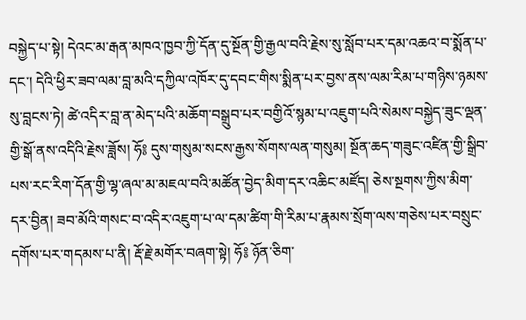བསྐྱེད་པ་སྟེ། དེའང་མ་རྒན་མཁའ་ཁྱབ་ཀྱི་དོན་དུ་སྔོན་གྱི་རྒྱལ་བའི་རྗེས་སུ་སློབ་པར་དམ་འཆའ་བ་སྨོན་པ་དང་། དེའི་ཕྱིར་ཟབ་ལམ་བླ་མའི་དཀྱིལ་འཁོར་དུ་དབང་གིས་སྨིན་པར་བྱས་ནས་ལམ་རིམ་པ་གཉིས་ཉམས་སུ་བླངས་ཏེ། ཚེ་འདིར་བླ་ན་མེད་པའི་མཆོག་བསྒྲུབ་པར་བགྱིའོ་སྙམ་པ་འཇུག་པའི་སེམས་བསྐྱེད་ཟུང་ལྡན་གྱི་སྒོ་ནས་འདིའི་རྗེས་ཟློས། ཧོ༔ དུས་གསུམ་སངས་རྒྱས་སོགས་ལན་གསུམ། སྔོན་ཆད་གཟུང་འཛིན་གྱི་སྒྲིབ་པས་རང་རིག་དོན་གྱི་ལྷ་ཞལ་མ་མཇལ་བའི་མཚོན་བྱེད་མིག་དར་འཆིང་མཛོད། ཅེས་སྔགས་ཀྱིས་མིག་དར་བྱིན། ཟབ་མོའི་གསང་བ་འདིར་འཇུག་པ་ལ་དམ་ཚིག་གི་རིམ་པ་རྣམས་སྲོག་ལས་གཅེས་པར་བསྲུང་དགོས་པར་གདམས་པ་ནི། རྡོ་རྗེ་མགོར་བཞག་སྟེ། ཧོ༔ ཉོན་ཅིག་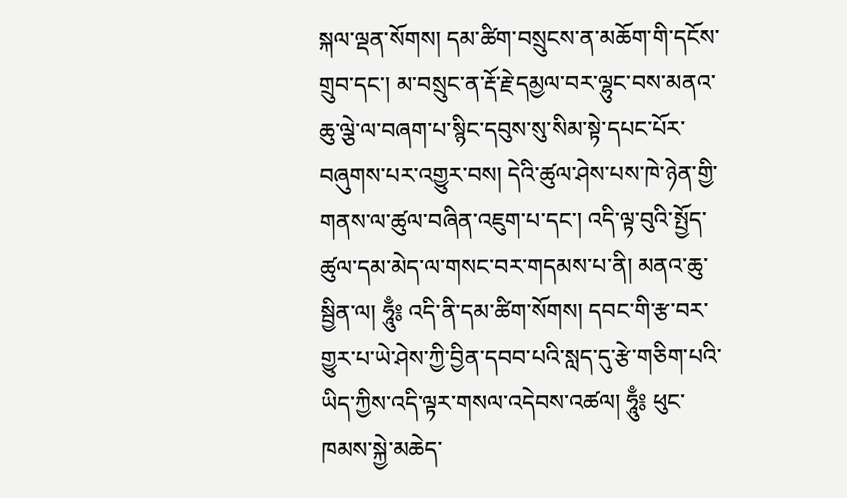སྐལ་ལྡན་སོགས། དམ་ཚིག་བསྲུངས་ན་མཆོག་གི་དངོས་གྲུབ་དང་། མ་བསྲུང་ན་རྡོ་རྗེ་དམྱལ་བར་ལྷུང་བས་མནའ་ཆུ་ལྕེ་ལ་བཞག་པ་སྙིང་དབུས་སུ་སིམ་སྟེ་དཔང་པོར་བཞུགས་པར་འགྱུར་བས། དེའི་ཚུལ་ཤེས་པས་ཁེ་ཉེན་གྱི་གནས་ལ་ཚུལ་བཞིན་འཇུག་པ་དང་། འདི་ལྟ་བུའི་སྤྱོད་ཚུལ་དམ་མེད་ལ་གསང་བར་གདམས་པ་ནི། མནའ་ཆུ་སྦྱིན་ལ། ཧཱུྃ༔ འདི་ནི་དམ་ཚིག་སོགས། དབང་གི་རྩ་བར་གྱུར་པ་ཡེ་ཤེས་ཀྱི་བྱིན་དབབ་པའི་སླད་དུ་རྩེ་གཅིག་པའི་ཡིད་ཀྱིས་འདི་ལྟར་གསལ་འདེབས་འཚལ། ཧཱུྃ༔ ཕུང་ཁམས་སྐྱེ་མཆེད་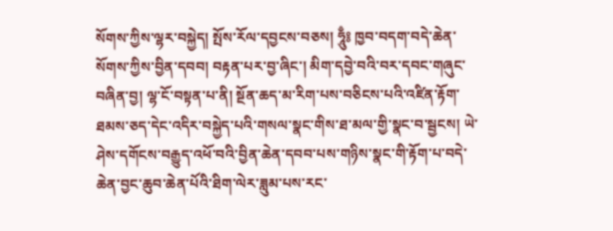སོགས་ཀྱིས་ལྷར་བསྐྱེད། སྤོས་རོལ་དབྱངས་བཅས། ཧཱུྃ༔ ཁྱབ་བདག་བདེ་ཆེན་སོགས་ཀྱིས་བྱིན་དབབ། བརྟན་པར་བྱ་ཞིང་། མིག་དབྱེ་བའི་བར་དབང་གཞུང་བཞིན་བྱ། ལྷ་ངོ་བསྟན་པ་ནི། སྔོན་ཆད་མ་རིག་པས་བཅིངས་པའི་འཛིན་རྟོག་ཐམས་ཅད་དེང་འདིར་བསྐྱེད་པའི་གསལ་སྣང་གིས་ཐ་མལ་གྱི་སྣང་བ་སྦྱངས། ཡེ་ཤེས་དགོངས་བརྒྱུད་འཕོ་བའི་བྱིན་ཆེན་དབབ་པས་གཉིས་སྣང་གི་རྟོག་པ་བདེ་ཆེན་བྱང་ཆུབ་ཆེན་པོའི་ཐིག་ལེར་ཟླུམ་པས་རང་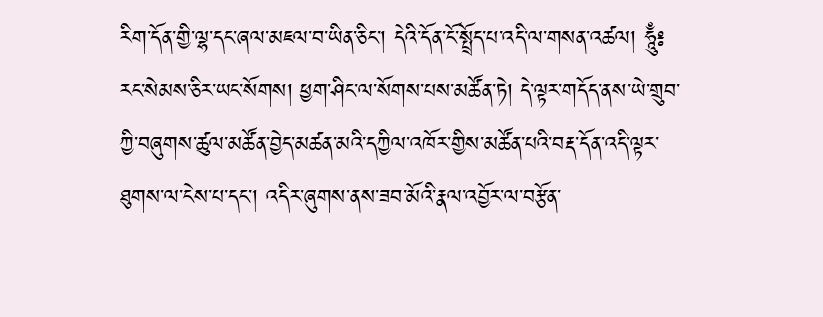རིག་དོན་གྱི་ལྷ་དང་ཞལ་མཇལ་བ་ཡིན་ཅིང་། དེའི་དོན་ངོ་སྤྲོད་པ་འདི་ལ་གསན་འཚལ། ཧཱུྃ༔ རང་སེམས་ཅིར་ཡང་སོགས། ཕྱག་ཤིང་ལ་སོགས་པས་མཚོན་ཏེ། དེ་ལྟར་གདོད་ནས་ཡེ་གྲུབ་ཀྱི་བཞུགས་ཚུལ་མཚོན་བྱེད་མཚན་མའི་དཀྱིལ་འཁོར་གྱིས་མཚོན་པའི་བརྡ་དོན་འདི་ལྟར་ཐུགས་ལ་ངེས་པ་དང་། འདིར་ཞུགས་ནས་ཟབ་མོའི་རྣལ་འབྱོར་ལ་བརྩོན་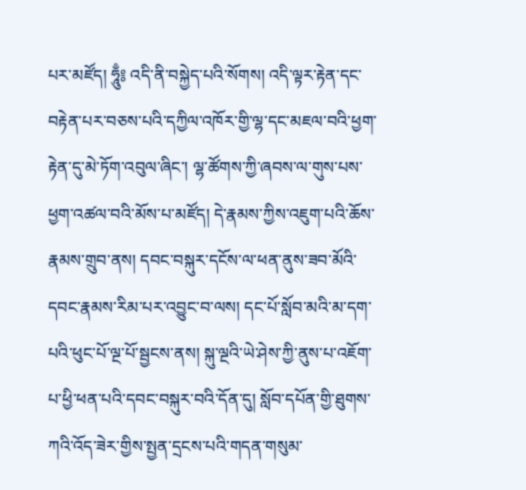པར་མཛོད། ཧཱུྃ༔ འདི་ནི་བསྐྱེད་པའི་སོགས། འདི་ལྟར་རྟེན་དང་བརྟེན་པར་བཅས་པའི་དཀྱིལ་འཁོར་གྱི་ལྷ་དང་མཇལ་བའི་ཕྱག་རྟེན་དུ་མེ་ཏོག་འབུལ་ཞིང་། ལྷ་ཚོགས་ཀྱི་ཞབས་ལ་གུས་པས་ཕྱག་འཚལ་བའི་མོས་པ་མཛོད། དེ་རྣམས་ཀྱིས་འཇུག་པའི་ཆོས་རྣམས་གྲུབ་ནས། དབང་བསྐུར་དངོས་ལ་ཕན་ནུས་ཟབ་མོའི་དབང་རྣམས་རིམ་པར་འབྱུང་བ་ལས། དང་པོ་སློབ་མའི་མ་དག་པའི་ཕུང་པོ་ལྔ་པོ་སྦྱངས་ནས། སྐུ་ལྔའི་ཡེ་ཤེས་ཀྱི་ནུས་པ་འཇོག་པ་ཕྱི་ཕན་པའི་དབང་བསྐུར་བའི་དོན་དུ། སློབ་དཔོན་གྱི་ཐུགས་ཀའི་འོད་ཟེར་གྱིས་སྤྱན་དྲངས་པའི་གདན་གསུམ་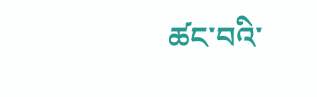ཚང་བའི་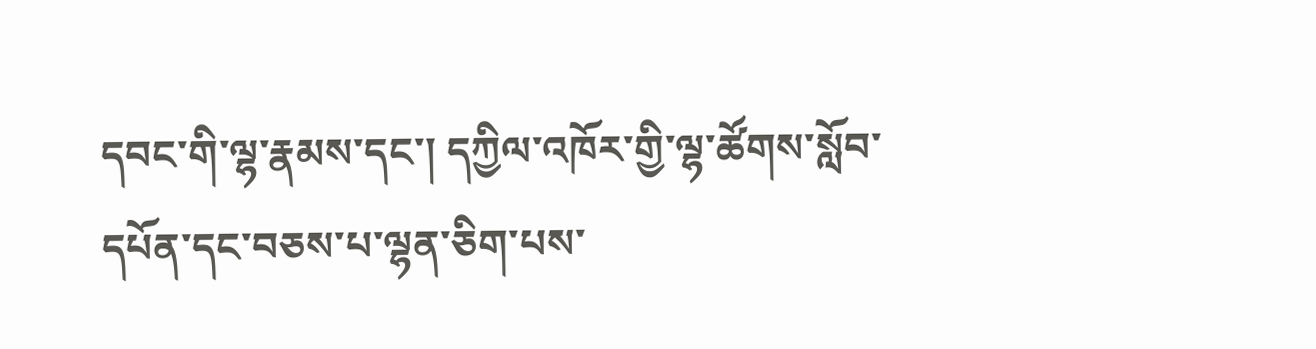དབང་གི་ལྷ་རྣམས་དང་། དཀྱིལ་འཁོར་གྱི་ལྷ་ཚོགས་སློབ་དཔོན་དང་བཅས་པ་ལྷན་ཅིག་པས་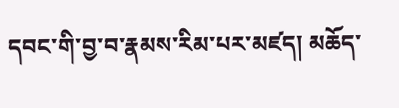དབང་གི་བྱ་བ་རྣམས་རིམ་པར་མཛད། མཆོད་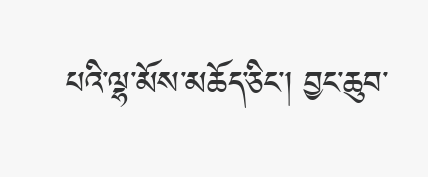པའི་ལྷ་མོས་མཆོད་ཅིང་། བྱང་ཆུབ་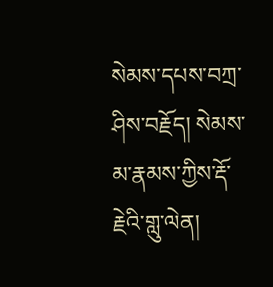སེམས་དཔས་བཀྲ་ཤིས་བརྗོད། སེམས་མ་རྣམས་ཀྱིས་རྡོ་རྗེའི་གླུ་ལེན།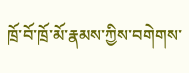ཁྲོ་བོ་ཁྲོ་མོ་རྣམས་ཀྱིས་བགེགས་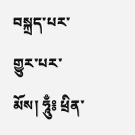བསྐྲད་པར་གྱུར་པར་མོས། ཧཱུྃ༔ ཕྲིན་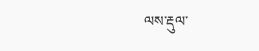ལས་རྡུལ་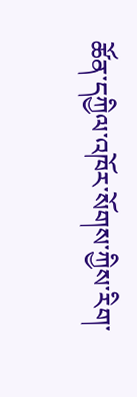ཚོན་དཀྱིལ་འཁོར་སོགས་ཀྱིས་རིག་